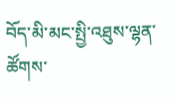བོད་མི་མང་སྤྱི་འཐུས་ལྷན་ཚོགས་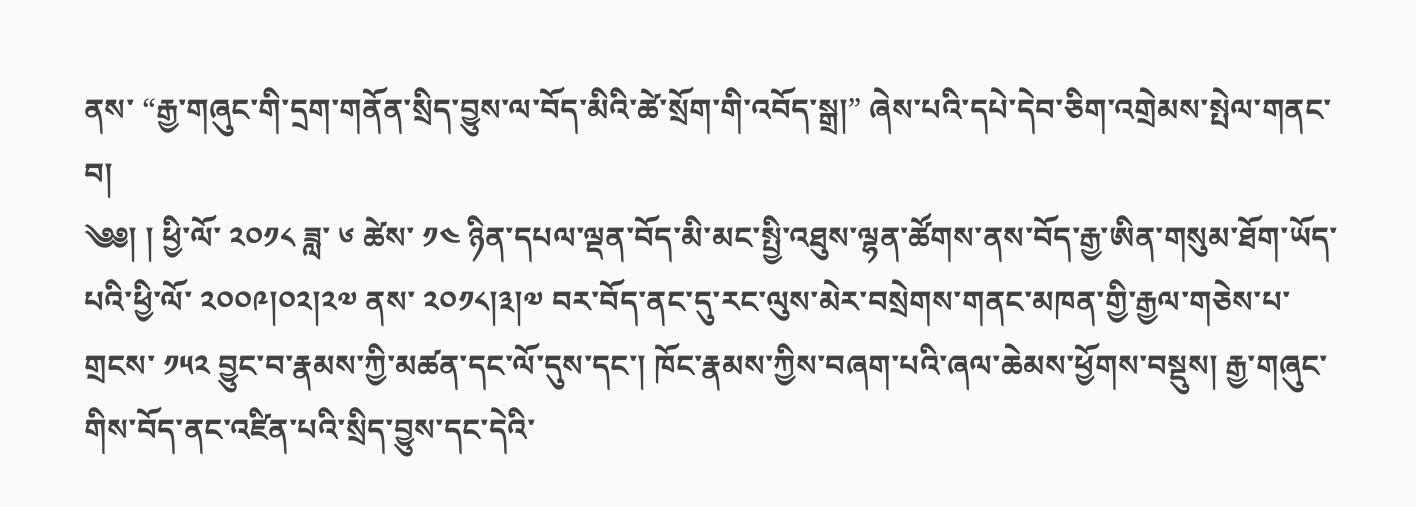ནས་ “རྒྱ་གཞུང་གི་དྲག་གནོན་སྲིད་བྱུས་ལ་བོད་མིའི་ཚེ་སྲོག་གི་འབོད་སྒྲ།” ཞེས་པའི་དཔེ་དེབ་ཅིག་འགྲེམས་སྤེལ་གནང་བ།
༄༅། ། ཕྱི་ལོ་ ༢༠༡༨ ཟླ་ ༦ ཚེས་ ༡༤ ཉིན་དཔལ་ལྡན་བོད་མི་མང་སྤྱི་འཐུས་ལྷན་ཚོགས་ནས་བོད་རྒྱ་ཨིན་གསུམ་ཐོག་ཡོད་པའི་ཕྱི་ལོ་ ༢༠༠༩།༠༢།༢༧ ནས་ ༢༠༡༨།༣།༧ བར་བོད་ནང་དུ་རང་ལུས་མེར་བསྲེགས་གནང་མཁན་གྱི་རྒྱལ་གཅེས་པ་གྲངས་ ༡༥༢ བྱུང་བ་རྣམས་ཀྱི་མཚན་དང་ལོ་དུས་དང་། ཁོང་རྣམས་ཀྱིས་བཞག་པའི་ཞལ་ཆེམས་ཕྱོགས་བསྡུས། རྒྱ་གཞུང་གིས་བོད་ནང་འཛིན་པའི་སྲིད་བྱུས་དང་དེའི་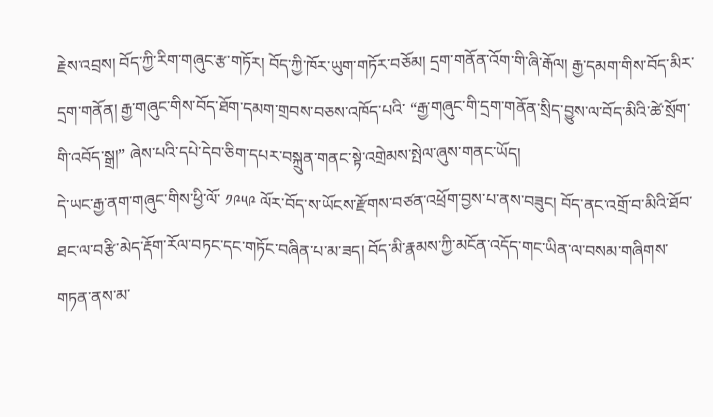རྗེས་འབྲས། བོད་ཀྱི་རིག་གཞུང་རྩ་གཏོར། བོད་ཀྱི་ཁོར་ཡུག་གཏོར་བཅོམ། དྲག་གནོན་འོག་གི་ཞི་རྒོལ། རྒྱ་དམག་གིས་བོད་མིར་དྲག་གནོན། རྒྱ་གཞུང་གིས་བོད་ཐོག་དམག་གྲབས་བཅས་འཁོད་པའི་ “རྒྱ་གཞུང་གི་དྲག་གནོན་སྲིད་བྱུས་ལ་བོད་མིའི་ཚེ་སྲོག་གི་འབོད་སྒྲ།” ཞེས་པའི་དཔེ་དེབ་ཅིག་དཔར་བསྐྲུན་གནང་སྟེ་འགྲེམས་སྤེལ་ཞུས་གནང་ཡོད།
དེ་ཡང་རྒྱ་ནག་གཞུང་གིས་ཕྱི་ལོ་ ༡༩༥༩ ལོར་བོད་ས་ཡོངས་རྫོགས་བཙན་འཕྲོག་བྱས་པ་ནས་བཟུང། བོད་ནང་འགྲོ་བ་མིའི་ཐོབ་ཐང་ལ་བརྩི་མེད་རྡོག་རོལ་བཏང་དང་གཏོང་བཞིན་པ་མ་ཟད། བོད་མི་རྣམས་ཀྱི་མངོན་འདོད་གང་ཡིན་ལ་བསམ་གཞིགས་གཏན་ནས་མ་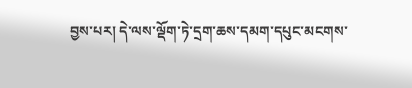བྱས་པར། དེ་ལས་ལྡོག་ཏེ་དྲག་ཆས་དམག་དཔུང་མངགས་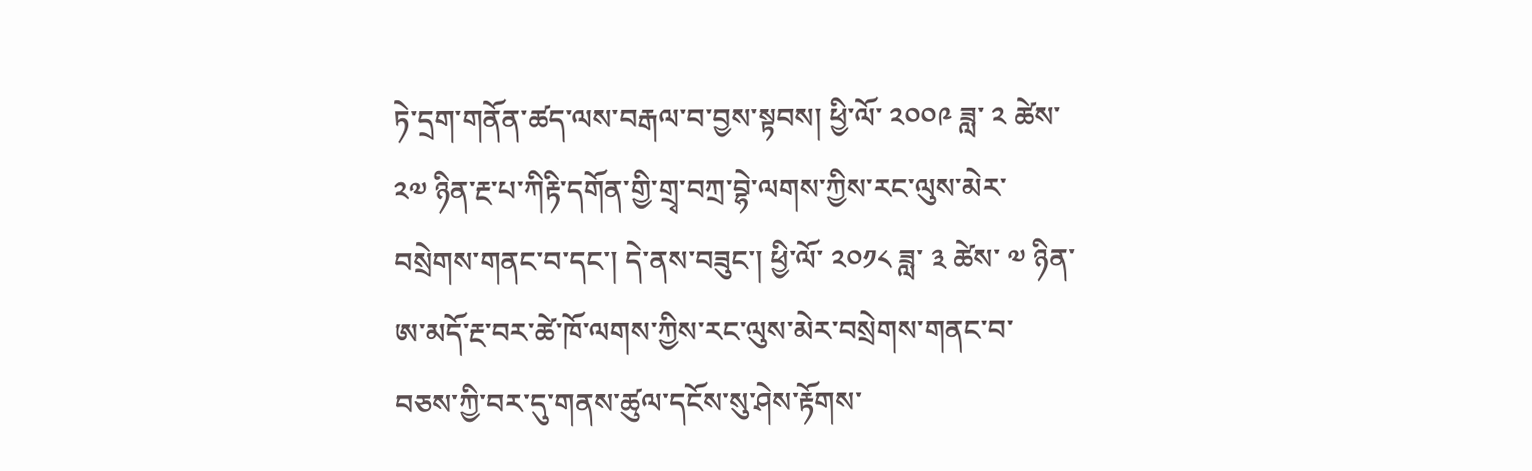ཏེ་དྲག་གནོན་ཚད་ལས་བརྒལ་བ་བྱས་སྟབས། ཕྱི་ལོ་ ༢༠༠༩ ཟླ་ ༢ ཚེས་ ༢༧ ཉིན་རྔ་པ་ཀིརྟི་དགོན་གྱི་གྲྭ་བཀྲ་བྷེ་ལགས་ཀྱིས་རང་ལུས་མེར་བསྲེགས་གནང་བ་དང་། དེ་ནས་བཟུང་། ཕྱི་ལོ་ ༢༠༡༨ ཟླ་ ༣ ཚེས་ ༧ ཉིན་ཨ་མདོ་རྔ་བར་ཚེ་ཁོ་ལགས་ཀྱིས་རང་ལུས་མེར་བསྲེགས་གནང་བ་བཅས་ཀྱི་བར་དུ་གནས་ཚུལ་དངོས་སུ་ཤེས་རྟོགས་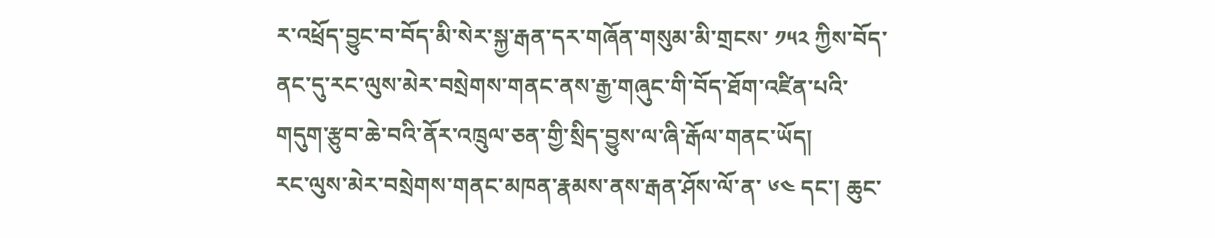ར་འཕྲོད་བྱུང་བ་བོད་མི་སེར་སྐྱ་རྒན་དར་གཞོན་གསུམ་མི་གྲངས་ ༡༥༢ ཀྱིས་བོད་ནང་དུ་རང་ལུས་མེར་བསྲེགས་གནང་ནས་རྒྱ་གཞུང་གི་བོད་ཐོག་འཛིན་པའི་གདུག་རྩུབ་ཆེ་བའི་ནོར་འཁྲུལ་ཅན་གྱི་སྲིད་བྱུས་ལ་ཞི་རྒོལ་གནང་ཡོད།
རང་ལུས་མེར་བསྲེགས་གནང་མཁན་རྣམས་ནས་རྒན་ཤོས་ལོ་ན་ ༦༤ དང་། ཆུང་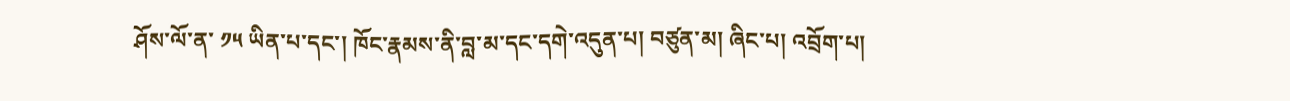ཤོས་ལོ་ན་ ༡༥ ཡིན་པ་དང་། ཁོང་རྣམས་ནི་བླ་མ་དང་དགེ་འདུན་པ། བཙུན་མ། ཞིང་པ། འབྲོག་པ།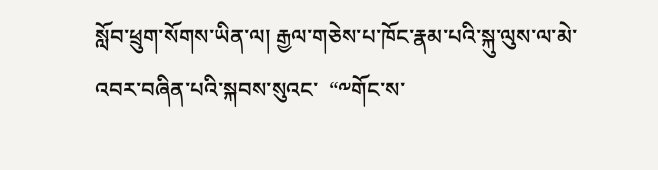སློབ་ཕྲུག་སོགས་ཡིན་ལ། རྒྱལ་གཅེས་པ་ཁོང་རྣམ་པའི་སྐུ་ལུས་ལ་མེ་འབར་བཞིན་པའི་སྐབས་སུའང་  “༸གོང་ས་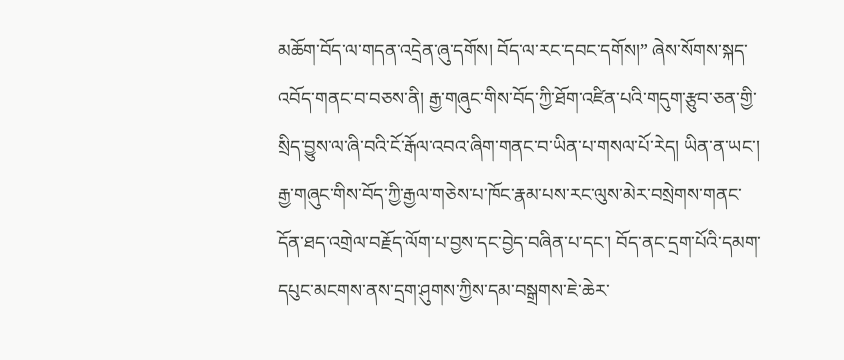མཆོག་བོད་ལ་གདན་འདྲེན་ཞུ་དགོས། བོད་ལ་རང་དབང་དགོས།” ཞེས་སོགས་སྐད་འབོད་གནང་བ་བཅས་ནི། རྒྱ་གཞུང་གིས་བོད་ཀྱི་ཐོག་འཛིན་པའི་གདུག་རྩུབ་ཅན་གྱི་སྲིད་བྱུས་ལ་ཞི་བའི་ངོ་རྒོལ་འབའ་ཞིག་གནང་བ་ཡིན་པ་གསལ་པོ་རེད། ཡིན་ན་ཡང་། རྒྱ་གཞུང་གིས་བོད་ཀྱི་རྒྱལ་གཅེས་པ་ཁོང་རྣམ་པས་རང་ལུས་མེར་བསྲེགས་གནང་དོན་ཐད་འགྲེལ་བརྗོད་ལོག་པ་བྱས་དང་བྱེད་བཞིན་པ་དང་། བོད་ནང་དྲག་པོའི་དམག་དཔུང་མངགས་ནས་དྲག་ཤུགས་ཀྱིས་དམ་བསྒྲགས་ཇེ་ཆེར་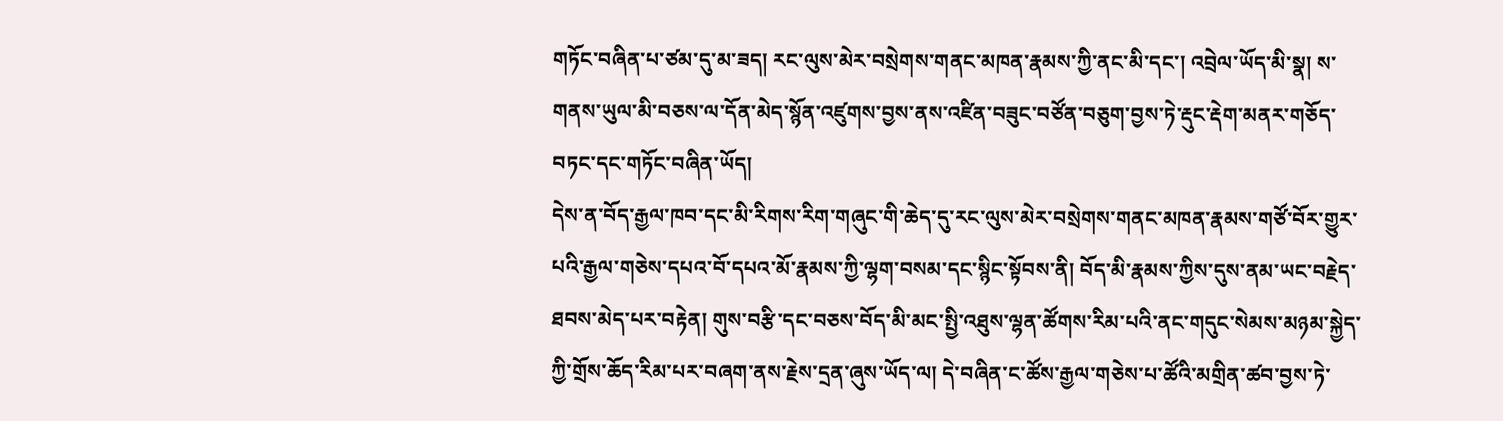གཏོང་བཞིན་པ་ཙམ་དུ་མ་ཟད། རང་ལུས་མེར་བསྲེགས་གནང་མཁན་རྣམས་ཀྱི་ནང་མི་དང་། འབྲེལ་ཡོད་མི་སྣ། ས་གནས་ཡུལ་མི་བཅས་ལ་དོན་མེད་སྙོན་འཛུགས་བྱས་ནས་འཛིན་བཟུང་བཙོན་བཅུག་བྱས་ཏེ་རྡུང་རྡེག་མནར་གཅོད་བཏང་དང་གཏོང་བཞིན་ཡོད།
དེས་ན་བོད་རྒྱལ་ཁབ་དང་མི་རིགས་རིག་གཞུང་གི་ཆེད་དུ་རང་ལུས་མེར་བསྲེགས་གནང་མཁན་རྣམས་གཙོ་བོར་གྱུར་པའི་རྒྱལ་གཅེས་དཔའ་བོ་དཔའ་མོ་རྣམས་ཀྱི་ལྷག་བསམ་དང་སྙིང་སྟོབས་ནི། བོད་མི་རྣམས་ཀྱིས་དུས་ནམ་ཡང་བརྗེད་ཐབས་མེད་པར་བརྟེན། གུས་བརྩི་དང་བཅས་བོད་མི་མང་སྤྱི་འཐུས་ལྷན་ཚོགས་རིམ་པའི་ནང་གདུང་སེམས་མཉམ་སྐྱེད་ཀྱི་གྲོས་ཆོད་རིམ་པར་བཞག་ནས་རྗེས་དྲན་ཞུས་ཡོད་ལ། དེ་བཞིན་ང་ཚོས་རྒྱལ་གཅེས་པ་ཚོའི་མགྲིན་ཚབ་བྱས་ཏེ་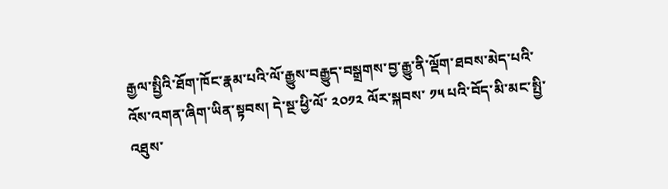རྒྱལ་སྤྱིའི་ཐོག་ཁོང་རྣམ་པའི་ལོ་རྒྱུས་བརྒྱུད་བསྒྲགས་བྱ་རྒྱུ་ནི་ལྡོག་ཐབས་མེད་པའི་འོས་འགན་ཞིག་ཡིན་སྟབས། དེ་སྔ་ཕྱི་ལོ་ ༢༠༡༢ ལོར་སྐབས་ ༡༥ པའི་བོད་མི་མང་སྤྱི་འཐུས་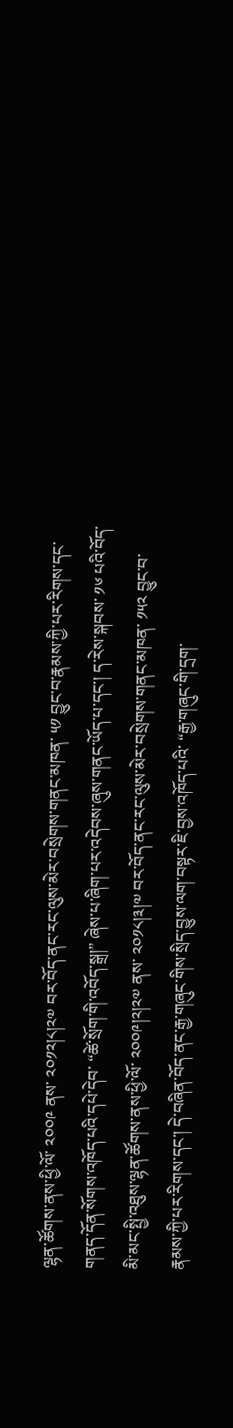ལྷན་ཚོགས་ནས་ཕྱི་ལོ་ ༢༠༠༩ ནས་ ༢༠༡༢།༨།༢༧ བར་བོད་ནང་རང་ལུས་མེར་བསྲེགས་གནང་མཁན་ ༥༡ བྱུང་བ་རྣམས་ཀྱི་པར་རིགས་དང་གནད་དོན་སོགས་འཁོད་པའི་དཔེ་དེབ་ “ཚེ་སྲོག་གི་འབོད་སྒྲ།” ཞེས་པ་ཞིག་པར་འདེབས་ཞུས་གནང་ཡོད་པ་དང་། ད་རེས་སྐབས་ ༡༦ པའི་བོད་མི་མང་སྤྱི་འཐུས་ལྷན་ཚོགས་ནས་ཕྱི་ལོ་ ༢༠༠༩།༢།༢༧ ནས་ ༢༠༡༨།༣།༧ བར་བོད་ནང་རང་ལུས་མེར་བསྲེགས་གནང་མཁན་ ༡༥༢ བྱུང་བ་རྣམས་ཀྱི་པར་རིགས་དང་། དེ་བཞིན་བོད་ནང་རྒྱ་གཞུང་གིས་སྲིད་བྱུས་ལག་བསྟར་ཇི་བྱས་འཁོད་པའི་ “རྒྱ་གཞུང་གི་དྲག་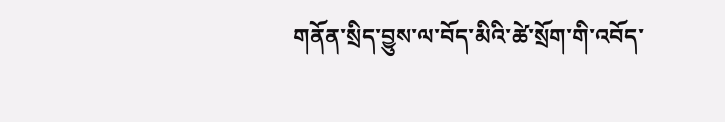གནོན་སྲིད་བྱུས་ལ་བོད་མིའི་ཚེ་སྲོག་གི་འབོད་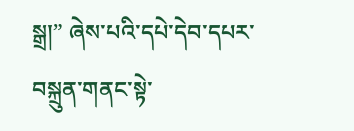སྒྲ།” ཞེས་པའི་དཔེ་དེབ་དཔར་བསྐྲུན་གནང་སྟེ་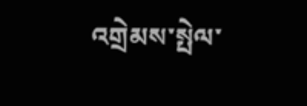འགྲེམས་སྤེལ་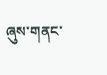ཞུས་གནང་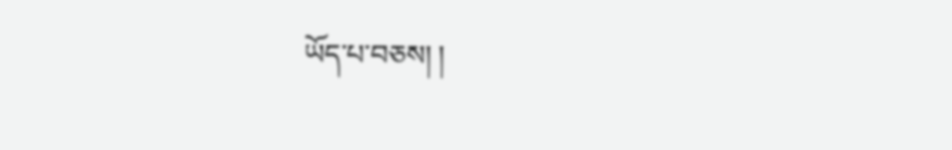ཡོད་པ་བཅས། །